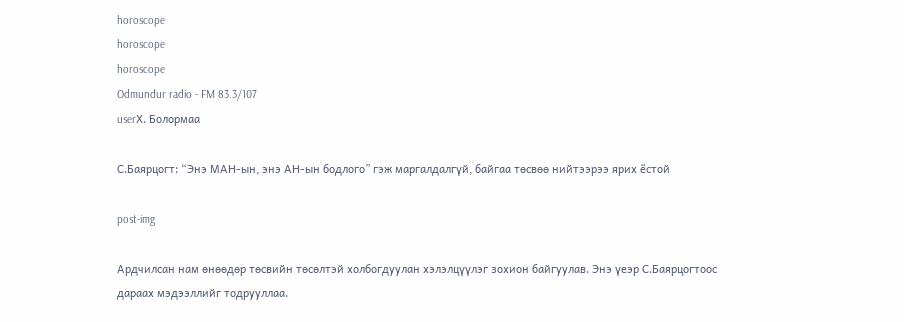horoscope
horoscope
horoscope
Odmundur radio - FM 83.3/107
userХ. Болормаа

С.Баярцогт: “Энэ МАН-ын, энэ АН-ын бодлого” гэж маргалдалгүй, байгаа төсвөө нийтээрээ ярих ёстой

post-img

Ардчилсан нам өнөөдөр төсвийн төсөлтэй холбогдуулан хэлэлцүүлэг зохион байгуулав. Энэ үеэр С.Баярцогтоос дараах мэдээллийг тодрууллаа.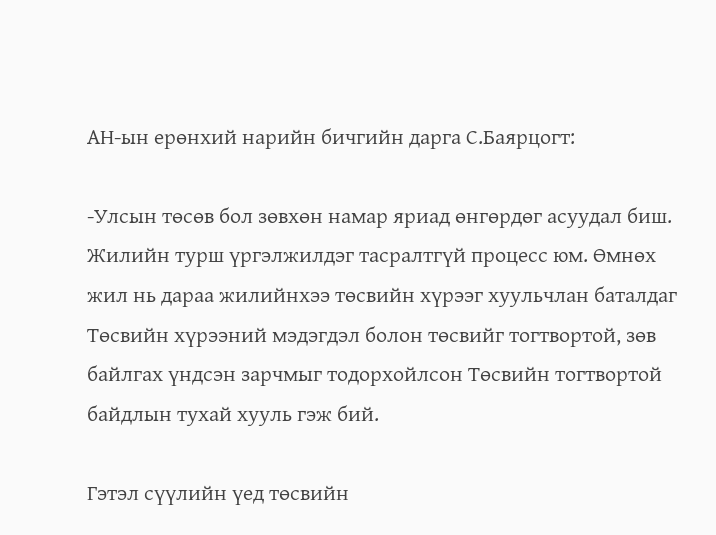АН-ын ерөнхий нарийн бичгийн дарга С.Баярцогт:

-Улсын төсөв бол зөвхөн намар яриад өнгөрдөг асуудал биш. Жилийн турш үргэлжилдэг тасралтгүй процесс юм. Өмнөх жил нь дараа жилийнхээ төсвийн хүрээг хуульчлан баталдаг Төсвийн хүрээний мэдэгдэл болон төсвийг тогтвортой, зөв байлгах үндсэн зарчмыг тодорхойлсон Төсвийн тогтвортой байдлын тухай хууль гэж бий.

Гэтэл сүүлийн үед төсвийн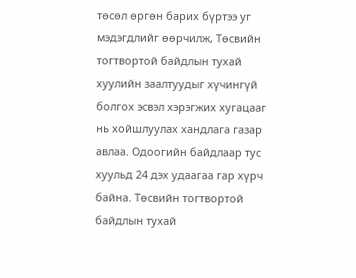төсөл өргөн барих бүртээ уг мэдэгдлийг өөрчилж, Төсвийн тогтвортой байдлын тухай хуулийн заалтуудыг хүчингүй болгох эсвэл хэрэгжих хугацааг нь хойшлуулах хандлага газар авлаа. Одоогийн байдлаар тус хуульд 24 дэх удаагаа гар хүрч байна. Төсвийн тогтвортой байдлын тухай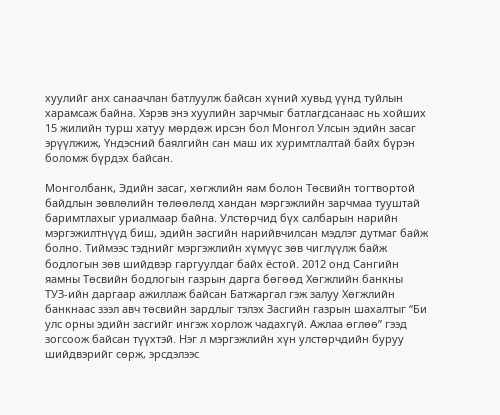хуулийг анх санаачлан батлуулж байсан хүний хувьд үүнд туйлын харамсаж байна. Хэрэв энэ хуулийн зарчмыг батлагдсанаас нь хойших 15 жилийн турш хатуу мөрдөж ирсэн бол Монгол Улсын эдийн засаг эрүүлжиж, Үндэсний баялгийн сан маш их хуримтлалтай байх бүрэн боломж бүрдэх байсан.

Монголбанк, Эдийн засаг, хөгжлийн яам болон Төсвийн тогтвортой байдлын зөвлөлийн төлөөлөлд хандан мэргэжлийн зарчмаа тууштай баримтлахыг уриалмаар байна. Улстөрчид бүх салбарын нарийн мэргэжилтнүүд биш, эдийн засгийн нарийвчилсан мэдлэг дутмаг байж болно. Тиймээс тэднийг мэргэжлийн хүмүүс зөв чиглүүлж байж бодлогын зөв шийдвэр гаргуулдаг байх ёстой. 2012 онд Сангийн яамны Төсвийн бодлогын газрын дарга бөгөөд Хөгжлийн банкны ТУЗ-ийн даргаар ажиллаж байсан Батжаргал гэж залуу Хөгжлийн банкнаас зээл авч төсвийн зардлыг тэлэх Засгийн газрын шахалтыг “Би улс орны эдийн засгийг ингэж хорлож чадахгүй. Ажлаа өглөө” гээд зогсоож байсан түүхтэй. Нэг л мэргэжлийн хүн улстөрчдийн буруу шийдвэрийг сөрж, эрсдэлээс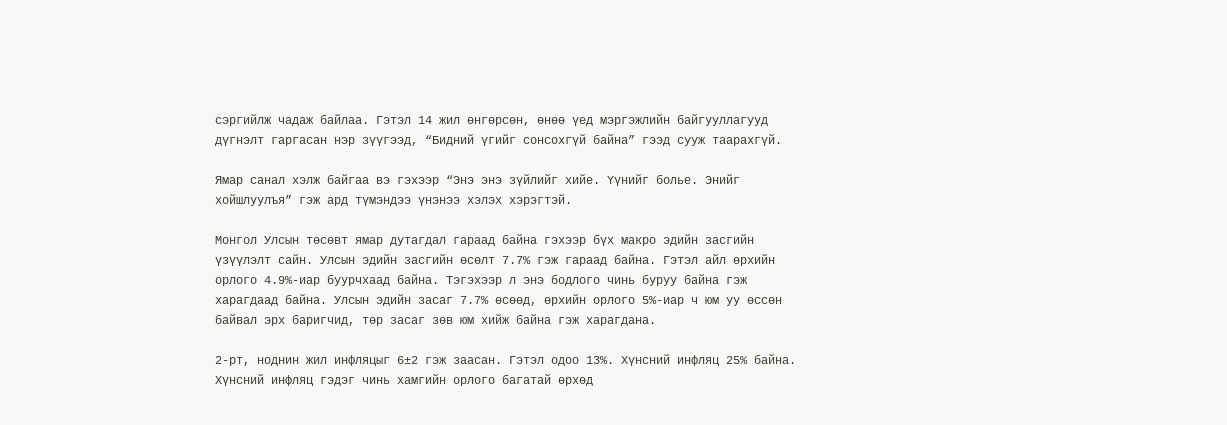сэргийлж чадаж байлаа. Гэтэл 14 жил өнгөрсөн, өнөө үед мэргэжлийн байгууллагууд дүгнэлт гаргасан нэр зүүгээд, “Бидний үгийг сонсохгүй байна” гээд сууж таарахгүй.

Ямар санал хэлж байгаа вэ гэхээр “Энэ энэ зүйлийг хийе. Үүнийг болье. Энийг хойшлуулъя” гэж ард түмэндээ үнэнээ хэлэх хэрэгтэй.

Монгол Улсын төсөвт ямар дутагдал гараад байна гэхээр бүх макро эдийн засгийн үзүүлэлт сайн. Улсын эдийн засгийн өсөлт 7.7% гэж гараад байна. Гэтэл айл өрхийн орлого 4.9%-иар буурчхаад байна. Тэгэхээр л энэ бодлого чинь буруу байна гэж харагдаад байна. Улсын эдийн засаг 7.7% өсөөд, өрхийн орлого 5%-иар ч юм уу өссөн байвал эрх баригчид, төр засаг зөв юм хийж байна гэж харагдана.

2-рт, ноднин жил инфляцыг 6±2 гэж заасан. Гэтэл одоо 13%. Хүнсний инфляц 25% байна. Хүнсний инфляц гэдэг чинь хамгийн орлого багатай өрхөд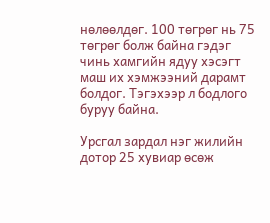нөлөөлдөг. 100 төгрөг нь 75 төгрөг болж байна гэдэг чинь хамгийн ядуу хэсэгт маш их хэмжээний дарамт болдог. Тэгэхээр л бодлого буруу байна.

Урсгал зардал нэг жилийн дотор 25 хувиар өсөж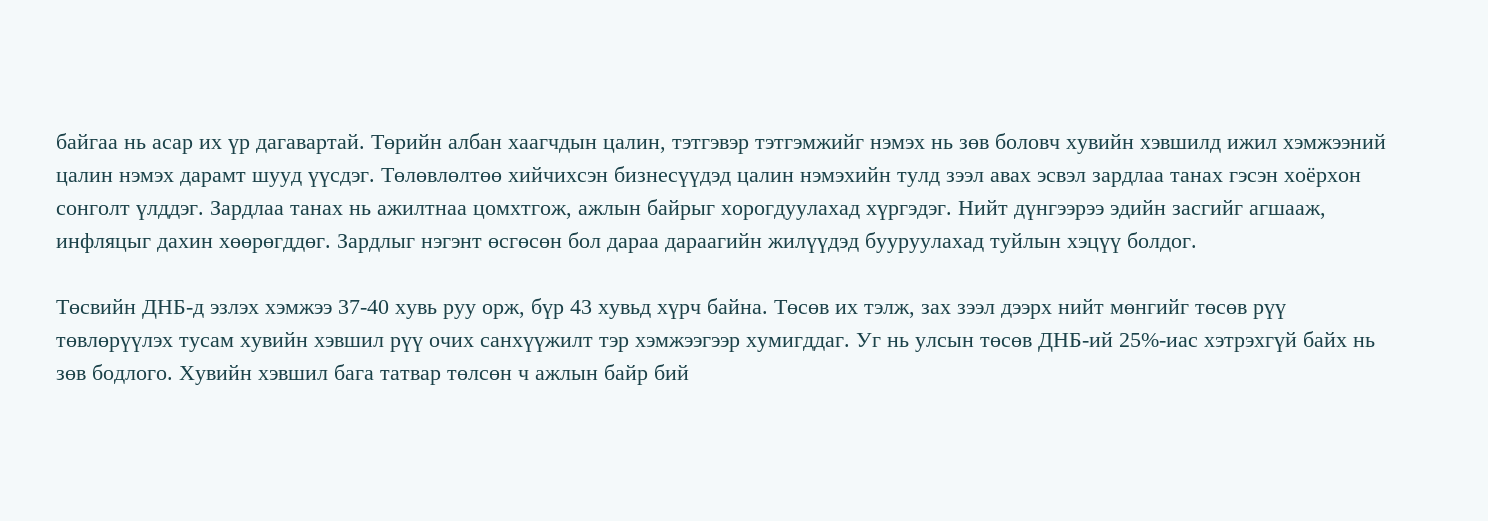байгаа нь асар их үр дагавартай. Төрийн албан хаагчдын цалин, тэтгэвэр тэтгэмжийг нэмэх нь зөв боловч хувийн хэвшилд ижил хэмжээний цалин нэмэх дарамт шууд үүсдэг. Төлөвлөлтөө хийчихсэн бизнесүүдэд цалин нэмэхийн тулд зээл авах эсвэл зардлаа танах гэсэн хоёрхон сонголт үлддэг. Зардлаа танах нь ажилтнаа цомхтгож, ажлын байрыг хорогдуулахад хүргэдэг. Нийт дүнгээрээ эдийн засгийг агшааж, инфляцыг дахин хөөрөгддөг. Зардлыг нэгэнт өсгөсөн бол дараа дараагийн жилүүдэд бууруулахад туйлын хэцүү болдог.

Төсвийн ДНБ-д эзлэх хэмжээ 37-40 хувь руу орж, бүр 43 хувьд хүрч байна. Төсөв их тэлж, зах зээл дээрх нийт мөнгийг төсөв рүү төвлөрүүлэх тусам хувийн хэвшил рүү очих санхүүжилт тэр хэмжээгээр хумигддаг. Уг нь улсын төсөв ДНБ-ий 25%-иас хэтрэхгүй байх нь зөв бодлого. Хувийн хэвшил бага татвар төлсөн ч ажлын байр бий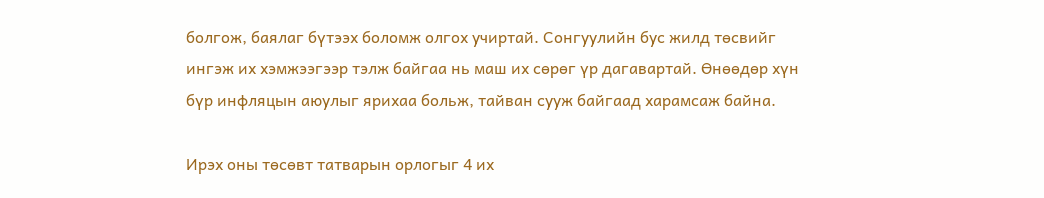болгож, баялаг бүтээх боломж олгох учиртай. Сонгуулийн бус жилд төсвийг ингэж их хэмжээгээр тэлж байгаа нь маш их сөрөг үр дагавартай. Өнөөдөр хүн бүр инфляцын аюулыг ярихаа больж, тайван сууж байгаад харамсаж байна.

Ирэх оны төсөвт татварын орлогыг 4 их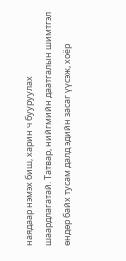наядаар нэмэх биш, харин ч бууруулах шаардлагатай. Татвар, нийгмийн даатгалын шимтгэл өндөр байх тусам далд эдийн засаг үүсэж, хоёр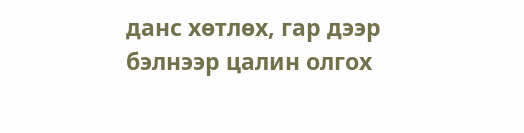данс хөтлөх, гар дээр бэлнээр цалин олгох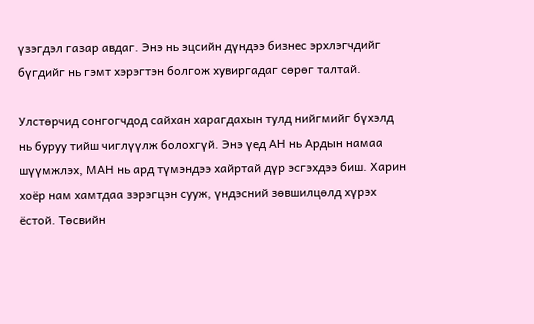үзэгдэл газар авдаг. Энэ нь эцсийн дүндээ бизнес эрхлэгчдийг бүгдийг нь гэмт хэрэгтэн болгож хувиргадаг сөрөг талтай.

Улстөрчид сонгогчдод сайхан харагдахын тулд нийгмийг бүхэлд нь буруу тийш чиглүүлж болохгүй. Энэ үед АН нь Ардын намаа шүүмжлэх, МАН нь ард түмэндээ хайртай дүр эсгэхдээ биш. Харин хоёр нам хамтдаа зэрэгцэн сууж, үндэсний зөвшилцөлд хүрэх ёстой. Төсвийн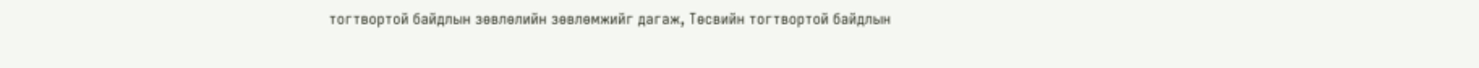тогтвортой байдлын зөвлөлийн зөвлөмжийг дагаж, Төсвийн тогтвортой байдлын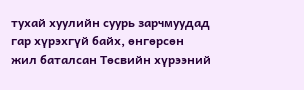тухай хуулийн суурь зарчмуудад гар хүрэхгүй байх, өнгөрсөн жил баталсан Төсвийн хүрээний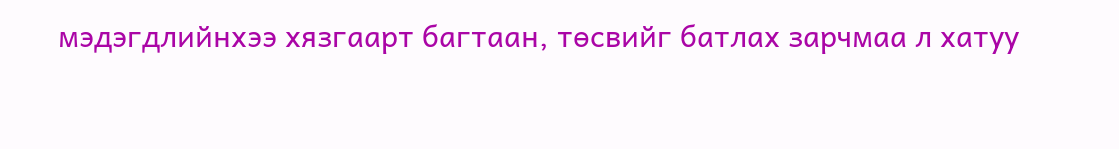мэдэгдлийнхээ хязгаарт багтаан, төсвийг батлах зарчмаа л хатуу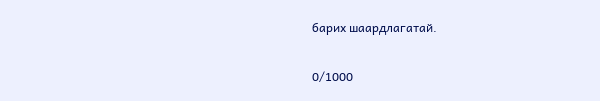барих шаардлагатай.

0/1000